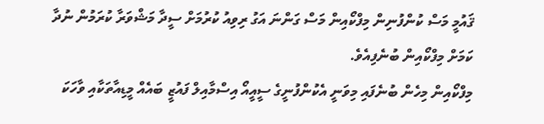ޤައުމީ މަސް ކުންފުނިން މިފްކޯއިން މަސް ގަންނަ އަގު ރިވިއު ކުރުމަށް ސީދާ މަޝްވަރާ ކުރަމުން ނުދާ ކަމަށް މިފްކޯއިން ބުނެފިއެވެ.
މިފްކޯއިން މިހެން ބުނެފައި މިވަނީ އެކުންފުނީގެ ސީއީއޯ އިސްމާއިލް ފައުޒީ ބައެއް މީޑިއާތަކާއި ވާހަކަ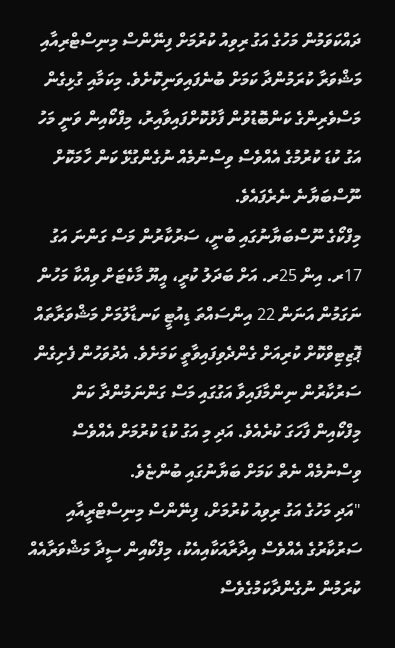ދައްކަވަމުން މަހުގެ އަގު ރިވިއު ކުރުމަށް ފިނޭންސް މިނިސްޓްރިއާއި މަޝްވަރާ ކުރަމުންދާ ކަމަށް ބުނެފައިވަނިކޮށެވެ. މިކަމާއި ގުޅިގެން މަސްވެރިންގެ ކަންބޮޑުވުން ފާޅުކޮށްފައިވާއިރު، މިފްކޯއިން ވަނީ މަހު އަގު ކުޑަ ކުރުމުގެ އެއްވެސް ވިސްނުމެއް ނުގެންގުޅޭ ކަން ހާމަކޮށް ނޫސްބަޔާނެ ނެރެފައެވެ.
މިފްކޯގެ ނޫސްބަޔާނުގައި ބުނީ، ސަރުކާރުން މަސް ގަންނަ އަގު 17ރ. އިން 25ރ. އަށް ބަދަލު ކުރީ، އީޔޫ މާކެޓަށް ވިއްކާ މަހުން ނަގަމުން އަނަން 22 އިންސައްތަ ޑިއުޓީ ކަނޑާލުމަށް މަޝްވަރާތައް ޕޮޒިޓިވްކޮށް ކުރިއަށް ގެންދެވިފައިވާތީ ކަމަށެވެ. އެދުވަހުން ފެށިގެން ސަރުކާރުން ނިންމާފައިވާ އަގުގައި މަސް ގަންނަމުންދާ ކަން މިފްކޯއިން ފާހަގަ ކުރެއެވެ. އަދި މި އަގު ކުޑަ ކުރުމަށް އެއްވެސް ވިސްނުމެއް ނެތް ކަމަށް ބަޔާނުގައި ބުންޏެވެ.
"އަދި މަހުގެ އަގު ރިވިއު ކުރުމަށް، ފިނޭންސް މިނިސްޓްރީއާއި ސަރުކާރުގެ އެއްވެސް އިދާރާއަކާއިއެކު، މިފްކޯއިން ސީދާ މަޝްވަރާއެއް ކުރަމުން ނުގެންދާކަމުގެވެސް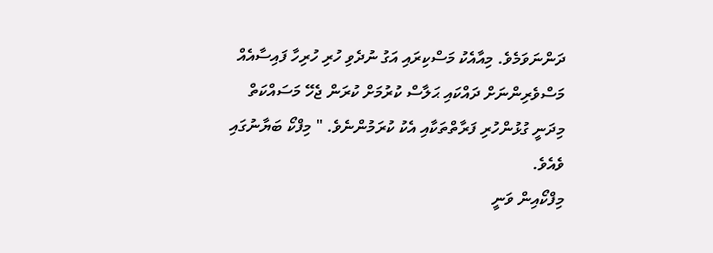ދަންނަވަމެވެ. މިއާއެކު މަސްކިރައި އަގު ނުދެވި ހުރި ހުރިހާ ފައިސާއެއް މަސްވެރިންނަށް ދައްކައި ޙަލާސް ކުރުމަށް ކުރަން ޖެހޭ މަސައްކަތް މިދަނީ ގުޅުންހުރި ފަރާތްތަކާއި އެކު ކުރަމުންނެވެ. " މިފްކޯ ބަޔާނުގައި ވެއެވެ.
މިފްކޯއިން ވަނީ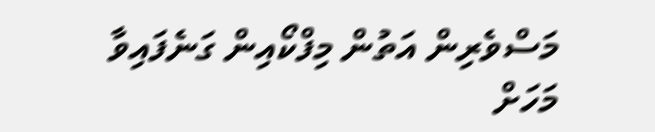މަސްވެރިން އަތުން މިފްކޯއިން ގަނެފައިވާ މަހަށް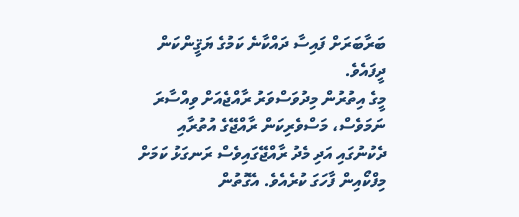ބަރާބަރަށް ފައިސާ ދައްކާނެ ކަމުގެ ޔަޤީންކަން ދީފައެވެ.
މީގެ އިތުރުން މިދުވަސްވަރު ރާއްޖެއަށް ވިއްސާރަ ނަމަވެސް، މަސްވެރިކަން ރާއްޖޭގެ އުތުރާއި ދެކުނުގައި އަދި މެދު ރާއްޖޭގައިވެސް ރަނގަޅު ކަމަށް މިފްކޯއިން ފާހަގަ ކުރެއެވެ. އެގޮތުން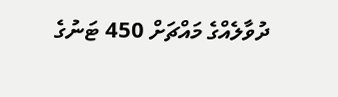ދުވާލެއްގެ މައްޗަށް 450 ޓަނުގެ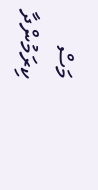މަސް ކިރަމުންދާ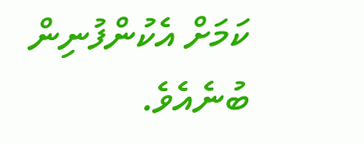ކަމަށް އެކުންފުނިން ބުނެއެވެ.